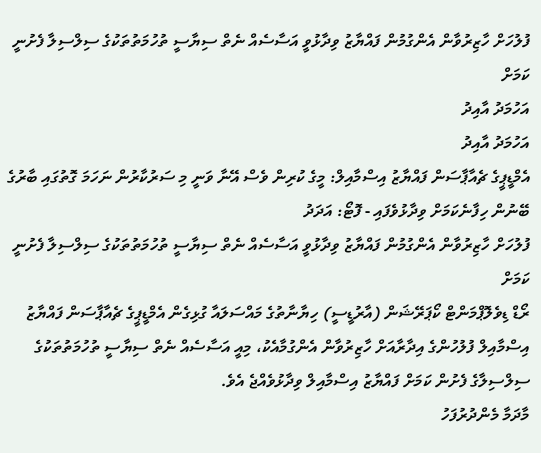ފުލުހަށް ހާޒިރުވާން އެންގުމުން ފައްޔާޒު ވިދާޅުވީ އަސާސެއް ނެތް ސިޔާސީ ތުހުމަތުތަކުގެ ސިލްސިލާ ފެށުނީ ކަމަށް
އަހުމަދު އާއިދު
އަހުމަދު އާއިދު
އެމްޑީޕީގެ ޗެއާޕާސަން ފައްޔާޒު އިސްމާއިލް: މީގެ ކުރިން ވެސް އޭނާ ވަނީ މި ސަރުކާރުން ނަހަމަ ގޮތުގައި ބާރުގެ ބޭނުން ހިފާނެކަމަށް ވިދާޅުވެފައި - ފޮޓޯ: އަދަދު
ފުލުހަށް ހާޒިރުވާން އެންގުމުން ފައްޔާޒު ވިދާޅުވީ އަސާސެއް ނެތް ސިޔާސީ ތުހުމަތުތަކުގެ ސިލްސިލާ ފެށުނީ ކަމަށް
ރޯޑް ޑިވެލޮޕްމަންޓް ކޯޕަރޭޝަން (އާރުޑީސީ) ހިޔާނާތުގެ މައްސަލައާ ގުޅިގެން އެމްޑީޕީގެ ޗެއާޕާސަން ފައްޔާޒު އިސްމާއިލް ފުލުހުންގެ އިދާރާއަށް ހާޒިރުވާން އެންގުމާއެކު، މިއީ އަސާސެއް ނެތް ސިޔާސީ ތުހުމަތުތަކުގެ ސިލްސިލާގެ ފެށުން ކަމަށް ފައްޔާޒު އިސްމާއިލް ވިދާޅުވެއްޖެ އެވެ.
މާދަމާ މެންދުރުފަހު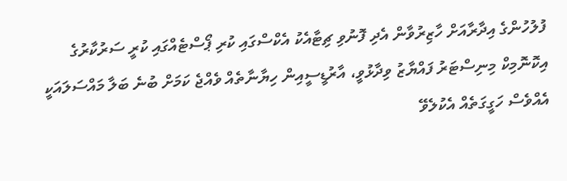ފުލުހުންގެ އިދާރާއަށް ހާޒިރުވާން އެދި ފޮނުވި ޗިޓާއެކު އެކްސްގައި ކުރި ޕޯސްޓެއްގައި ކުރީ ސަރުކާރުގެ އިކޮނޮމިކް މިނިސްޓަރު ފައްޔާޒު ވިދާޅުވީ، އާރުޑީސީއިން ހިޔާނާތެއް ވެއްޖެ ކަމަށް ބުނެ ބަލާ މައްސަލައަކީ އެއްވެސް ހަގީގަތެއް އެކުލެވޭ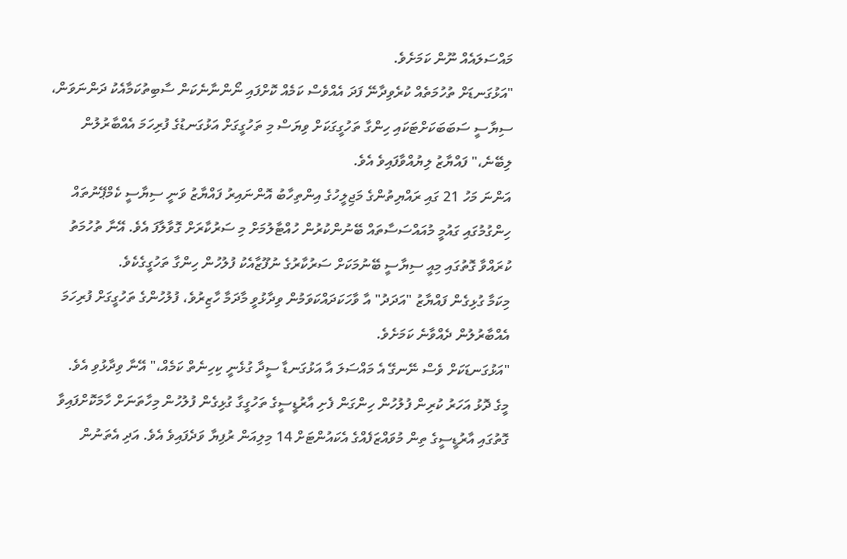މައްސަލައެއް ނޫން ކަމަށެވެ.
"އަޅުގަނޑަށް ތުހުމަތެއް ކުރެވިދާނޭ ފަދަ އެއްވެސް ކަމެއް ކޮށްފައި ނޯންނާނެކަން ސާބިތުކަމާއެކު ދަންނަވަން، ސިޔާސީ ސަބަބަކަށްޓަކައި ހިންގާ ތަހުގީގަކަށް ވިޔަސް މި ތަހުގީގަށް އަޅުގަނޑުގެ ފުރިހަމަ އެއްބާރުލުން ލިބޭނެ،" ފައްޔާޒު ލިޔުއްވާފައިވެ އެވެ.
އަންނަ މަހު 21 ގައި ރައްޔިތުންގެ މަޖިލީހުގެ އިންތިހާބު އޮންނައިރު ފައްޔާޒު ވަނީ ސިޔާސީ ކެމްޕޭނުތައް ހިންގުމުގައި ގައުމީ މުއައްސަސާތައް ބޭނުންކުރުން ހުއްޓާލުމަށް މި ސަރުކާރަށް ގޮވާލާފަ އެވެ. އޭނާ ތުހުމަތު ކުރައްވާ ގޮތުގައި މިއީ ސިޔާސީ ބޭނުމަކަށް ސަރުކާރުގެ ނުފޫޒާއެކު ފުލުހުން ހިންގާ ތަހުގީގެކެވެ.
މިކަމާ ގުޅިގެން ފައްޔާޒު "އަދަދު" އާ ވާހަކަދައްކަވަމުން ވިދާޅުވީ މާދަމާ ހާޒިރުވެ، ފުލުހުންގެ ތަހުގީގަށް ފުރިހަމަ އެއްބާރުލުން ދެއްވާނެ ކަމަށެވެ.
"އަޅުގަނޑަކަށް ވެސް ނޭނގޭ އެ މައްސަލަ އާ އަޅުގަނޑާ ސީދާ ގުޅެނީ ކިހިނެތް ކަމެއް،" އޭނާ ވިދާޅުވި އެވެ.
މީގެ ދޮޅު އަހަރު ކުރިން ފުލުހުން ހިންގަން ފެށި އާރުޑީސީގެ ތަހުގީގާ ގުޅިގެން ފުލުހުން މިހާތަނަށް ހާމަކޮށްފައިވާ ގޮތުގައި އާރުޑީސީގެ ތިން މުވައްޒަފެއްގެ އެކައުންޓަށް 14 މިލިއަން ރުފިޔާ ވަދެފައިވެ އެވެ. އަދި އެތަނުން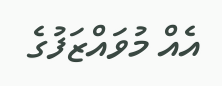އެއް މުވައްޒަފުގެ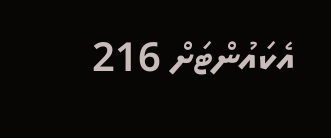އެކައުންޓަށް 216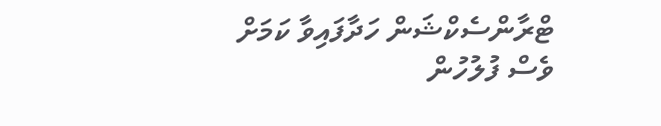ޓްރާންސެކްޝަން ހަދާފައިވާ ކަމަށް ވެސް ފުލުހުން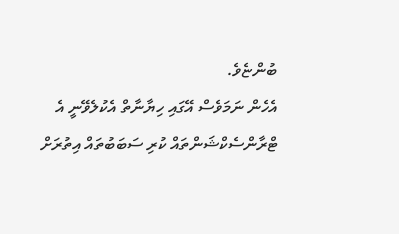ބުންޏެވެ.
އެހެން ނަމަވެސް އޭގައި ހިޔާނާތް އެކުލެވޭނީ އެ ޓްރާންސެކްޝަންތައް ކުރި ސަބަބުތައް އިތުރަށް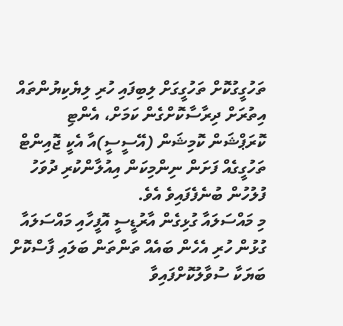ތަހުގީގުކޮށް ތަހުގީގަށް ލިބިފައި ހުރި ލިޔެކިޔުންތައް އިތުރަށް ދިރާސާކޮށްގެން ކަމަށް، އެންޓި ކޮރަޕްޝަން ކޮމިޝަން (އޭސީސީ)އާ އެކީ ޖޮއިންޓް ތަހުގީގެއް ފަށަން ނިންމިކަން އިއުލާންކުރި ދުވަހު ފުލުހުން ބުނެފެފައިވެ އެވެ.
މި މައްސަލައާ ގުޅިގެން އާރުޑީސީ އޮފީހާއި މައްސަލައާ ގުޅުން ހުރި އެހެން ބައެއް ތަންތަން ބަލައި ފާސްކޮށް ބަޔަކާ ސުވާލުކޮށްފައިވާ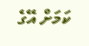ކަމަށް އޭގެ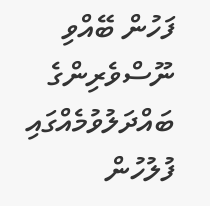ފަހުން ބޭއްވި ނޫސްވެރިންގެ ބައްދަލުވުމެއްގައި ފުލުހުން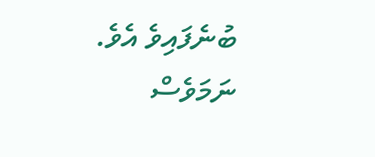ބުނެފައިވެ އެވެ. ނަމަވެސް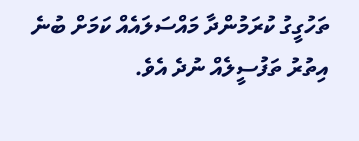ތަހުގީގު ކުރަމުންދާ މައްސަލައެއް ކަމަށް ބުނެ އިތުރު ތަފުސީލެއް ނުދެ އެވެ.